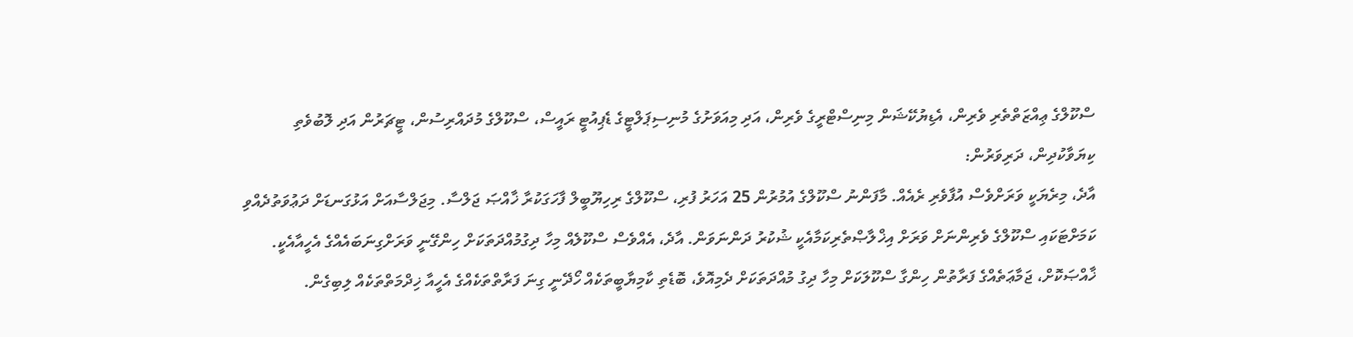ސްކޫލްގެ ޢިއްޒަތްތެރި ވެރިން، އެޑިޔުކޭޝަން މިނިސްޓްރީގެ ވެރިން، އަދި މިއަވަށުގެ މުނިސިޕަލްޓީގެ ޑެޕިއުޓީ ރައީސް، ސްކޫލްގެ މުދައްރިސުން، ޓީޗަރުން އަދި ލޮބުވެތި ކިޔަވާކުދިން، ދަރިވަރުން:
އާދެ، މިރެޔަކީ ވަރަށްވެސް އުފާވެރި ރެއެއް. މާފަންނު ސްކޫލްގެ އުމުރުން 25 އަހަރު ފުރި، ސްކޫލްގެ ރިހިޔޫބީލް ފާހަގަކުރާ ޚާއްޞަ ޖަލްސާ. މިޖަލްސާއަށް އަޅުގަނޑަށް ދަޢުވަތުދެއްވި ކަމަށްޓަކައި ސްކޫލްގެ ވެރިންނަށް ވަރަށް އިޚްލާޞްތެރިކަމާއެކީ ޝުކުރު ދަންނަވަން. އާދެ، އެއްވެސް ސްކޫލެއް މިހާ ދިގުމުއްދަތަކަށް ހިންގޭނީ ވަރަށްގިނަބައެއްގެ އެހީއާއެކީ. ޚާއްޞަކޮށް، ޖަމާޢަތެއްގެ ފަރާތުން ހިންގާ ސްކޫލަކަށް މިހާ ދިގު މުއްދަތަކަށް ދެމިއޮވެ، ބޮޑެތި ކާމިޔާބީތަކެއް ހޯދޭނީ ގިނަ ފަރާތްތަކެއްގެ އެހީއާ ޚިދްމަތްތަކެއް ލިބިގެން.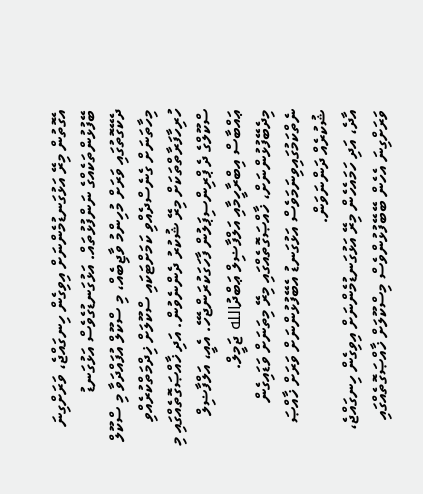އެގޮތުން މިރޭ އަޅުގަނޑުމެންނަށް އިވިގެން ހިނގައްޖެ، ވަރަށްގިނަ ބޭފުޅުންތަކެއްގެ ނަންފުޅުތައް. އަޅުގަނޑުގެވެސް އަޅުގަނޑު ދެކޭގޮތުގައި ވަރަށް މުހިންމު ވާޖިބެއް، މި ސްކޫލް އުފައްދަވާ މި ސްކޫލް މިހާތަނަށް ގެނެސްދެއްވި ކަމަށްޓަކައި ސްކޫލަށް ޚިދްމަތްކުރެއްވި ހުރިހާފަރާތްތަކަށް މިރޭ ޝުކުރު ދެންނެވުން. އަދި ޚާއްޞަގޮތެއްގައި މި ސްކޫލްގެ ދެ ޕްރިންސިޕަލުން ފާހަގަކުރަންޖެހޭ. އެއީ، އަލްފާޟިލް ޢައްބާސް އިބްރާހީމާއި އަލްފާޟިލް ޢަބްދުالله ޖަމީލް. މިދެބޭފުޅުންނަށް، ޚާއްޞަގޮތެއްގައި މިރޭ މިތަނަށް ވަޑައިގެން ނެތްކަމުގައިވިނަމަވެސް އަޅުގަނޑު އެބޭފުޅުންނަށް ވަރަށް ޚާއްޞަ ޝުކުރެއް ދަންނަވަން.
އާދެ، އަދި ހަމައެހެން މިރޭ އަޅުގަނޑުމެންނަށް އިވިގެން ހިނގައްޖެ، ވަރަށްގިނަ އެހެން ބޭބޭފުޅުންވެސް މިސްކޫލަށް ޚާއްޞަގޮތެއްގައި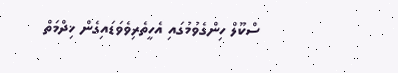ސްކޫލް ހިންގެވުމުގައި އެހީތެރިވެވަޑައިގެން ޚިދްމަތް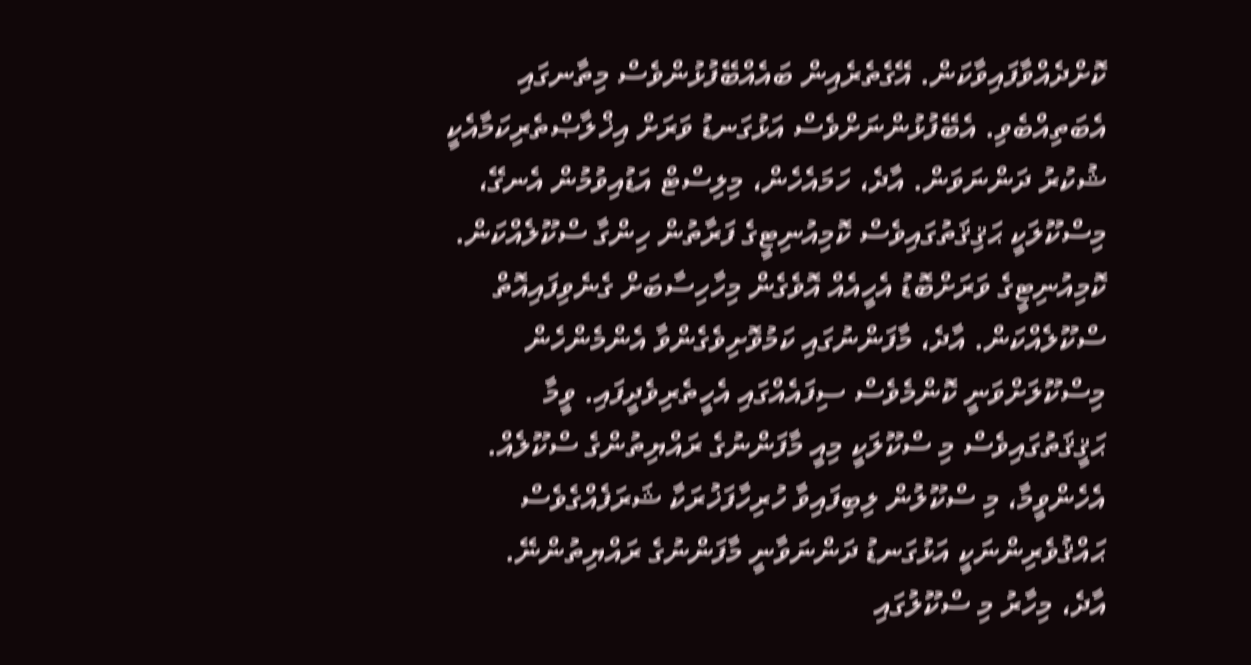ކޮށްދެއްވާފައިވާކަން. އޭގެތެރެއިން ބައެއްބޭފުޅުންވެސް މިތާނގައި އެބަތިއްބެވި. އެބޭފުޅުންނަށްވެސް އަޅުގަނޑު ވަރަށް އިޚްލާޞްތެރިކަމާއެކީ ޝުކުރު ދަންނަވަން. އާދެ، ހަމައެހެން، މިލިސްޓް އަޑުއިވުމުން އެނގޭ، މިސްކޫލަކީ ޙަޤިޤަތުގައިވެސް ކޮމިއުނިޓީގެ ފަރާތުން ހިންގާ ސްކޫލެއްކަން. ކޮމިއުނިޓީގެ ވަރަށްބޮޑު އެހީއެއް އޮވެގެން މިހާހިސާބަށް ގެނެވިފައިއޮތް ސްކޫލެއްކަން. އާދެ، މާފަންނުގައި ކަމުވޮށިވެގެންވާ އެންމެންހެން މިސްކޫލަށްވަނީ ކޮންމެވެސް ސިފައެއްގައި އެހީތެރިވެދީފައި. ވީމާ ޙަޤީޤަތުގައިވެސް މި ސްކޫލަކީ މިއީ މާފަންނުގެ ރައްޔިތުންގެ ސްކޫލެއް. އެހެންވީމާ، މި ސްކޫލުން ލިބިފައިވާ ހުރިހާފަޚުރަކާ ޝަރަފެއްގެވެސް ޙައްޤުވެރިންނަކީ އަޅުގަނޑު ދަންނަވާނީ މާފަންނުގެ ރައްޔިތުންނޭ.
އާދެ، މިހާރު މި ސްކޫލުގައި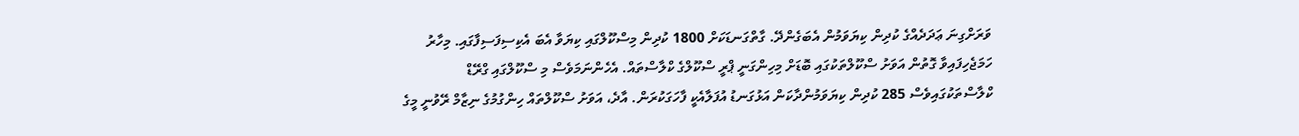ވަރަށްގިނަ ޢަދަދެއްގެ ކުދިން ކިޔަވަމުން އެބަގެންދޭ. ގާތްގަނޑަކަށް 1800 ކުދިން މިސްކޫލްގައި ކިޔަވާ އެބަ އެކިސިފަސިފާގައި. މިހާރު ހަމަޖެހިފައިވާ ގޮތުން އަވަށު ސްކޫލްތަކުގައި ބޮޑަށް މިހިންގަނީ ޕްރީ ސްކޫލްގެ ކްލާސްތައް. އެހެންނަމަވެސް މި ސްކޫލްގައި ގްރޭޑް ކްލާސްތަކުގައިވެސް 285 ކުދިން ކިޔަވަމުންދާކަން އަޅުގަނޑު އުފަލާއެކީ ފާހަގަކުރަން. އާދެ، އަވަށު ސްކޫލްތައް ހިންގުމުގެ ނިޒާމް ރޭވުނީ މީގެ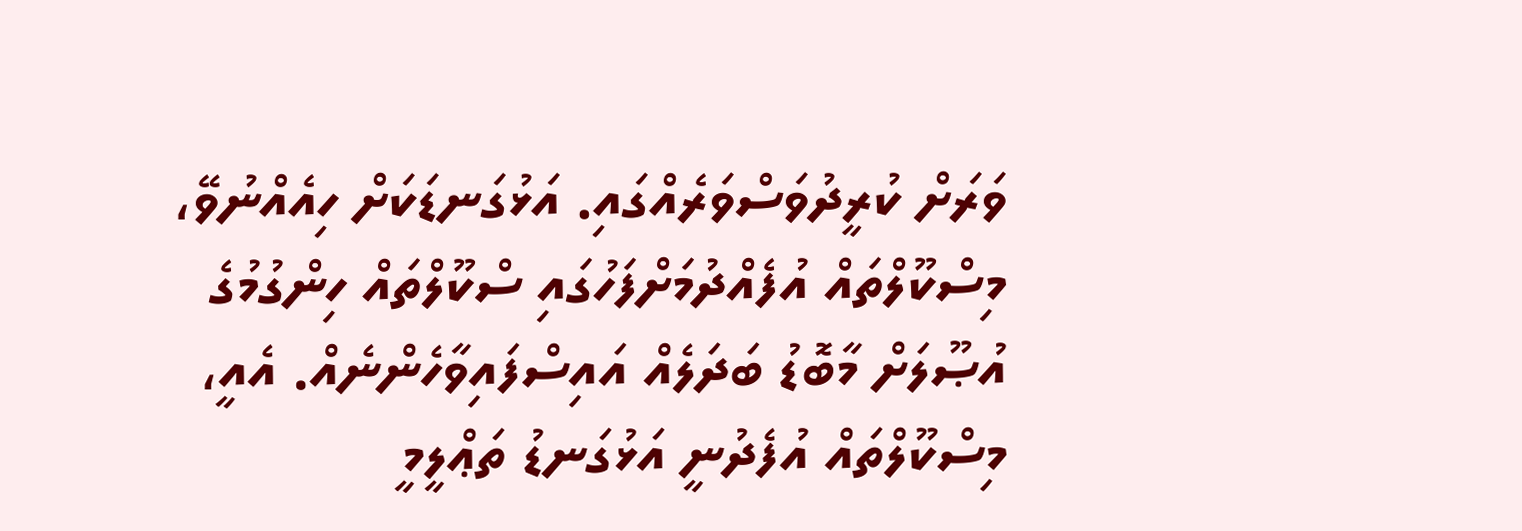ވަރަށް ކުރީދުވަސްވަރެއްގައި. އަޅުގަނޑަކަށް ހިއެއްނުވޭ، މިސްކޫލްތައް އުފެއްދުމަށްފަހުގައި ސްކޫލްތައް ހިންގުމުގެ އުޞޫލަށް މާބޮޑު ބަދަލެއް އައިސްފައިވާހެންނެއް. އެއީ، މިސްކޫލްތައް އުފެދުނީ އަޅުގަނޑު ތަޢްލީމީ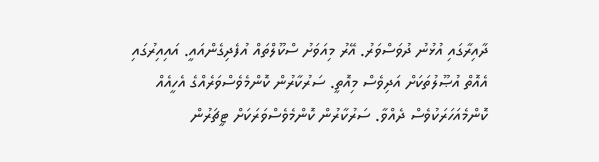ދާއިރާގައި އުޅުނު ދުވަސްވަރު. އޭރު މިއަވަށު ސްކޫލްތައް އުފެދިގެންއައީ. އައިއިރުގައި އެއޮތް އުޞޫލުތަކަށް އަދިވެސް މިއޮތީ. ސަރުކާރުން ކޮންމެވެސްވަރެއްގެ އެހީއެއް ކޮންމެއަހަރަކުވެސް ދެއްވާ. ސަރުކާރުން ކޮންމެވެސްވަރަކަށް ޓީޗަރުން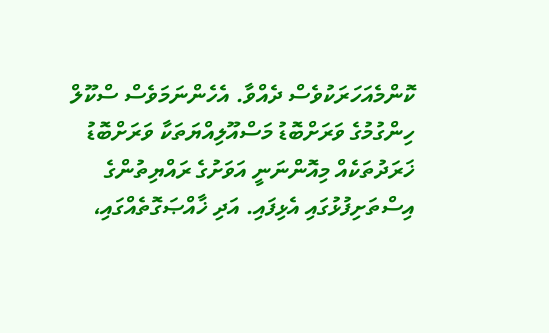ކޮންމެއަހަރަކުވެސް ދެއްވާ. އެހެންނަމަވެސް ސްކޫލް ހިންގުމުގެ ވަރަށްބޮޑު މަސްއޫލިއްޔަތަކާ ވަރަށްބޮޑު ޚަރަދުތަކެއް މިއޮންނަނީ އަވަށުގެ ރައްޔިތުންގެ އިސްތަށިފުޅުގައި އެޅިފައި. އަދި ޚާއްޞަގޮތެއްގައި،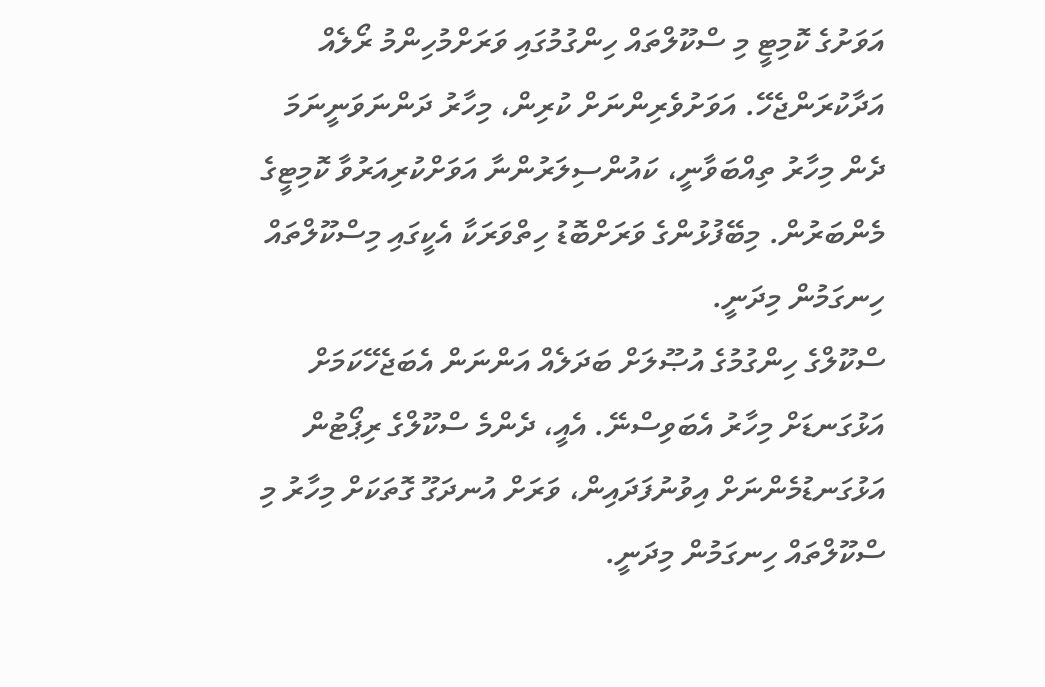އަވަށުގެ ކޮމިޓީ މި ސްކޫލްތައް ހިންގުމުގައި ވަރަށްމުހިންމު ރޯލެއް އަދާކުރަންޖެހޭ. އަވަށުވެރިންނަށް ކުރިން، މިހާރު ދަންނަވަނީނަމަ ދެން މިހާރު ތިއްބަވާނީ، ކައުންސިލަރުންނާ އަވަށްކުރިއަރުވާ ކޮމިޓީގެ މެންބަރުން. މިބޭފުޅުންގެ ވަރަށްބޮޑު ހިތްވަރަކާ އެކީގައި މިސްކޫލްތައް ހިނގަމުން މިދަނީ.
ސްކޫލްގެ ހިންގުމުގެ އުޞޫލަށް ބަދަލެއް އަންނަން އެބަޖެހޭކަމަށް އަޅުގަނޑަށް މިހާރު އެބަވިސްނޭ. އެއީ، ދެންމެ ސްކޫލްގެ ރިޕޯޓުން އަޅުގަނޑުމެންނަށް އިވުނުފަދައިން، ވަރަށް އުނދަގޫ ގޮތަކަށް މިހާރު މި ސްކޫލްތައް ހިނގަމުން މިދަނީ.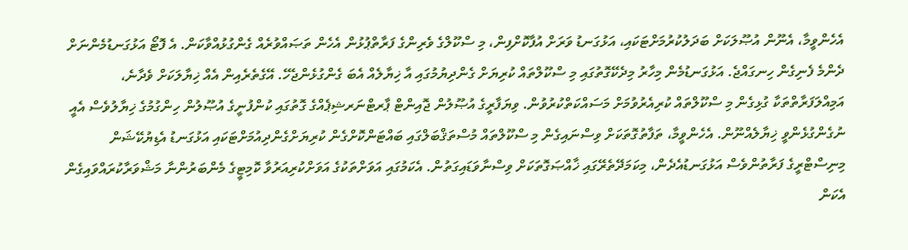އެހެންވީމާ، އެނޫން އުޞޫލަކަށް ބަދަލުކުރުމަށްޓަކައި، އަޅުގަނޑު ވަރަށް އުފާކޮށްފިން، މި ސްކޫލްގެ ވެރިންގެ ފަރާތްޕުޅުން އެހެން ތަޞައްވުރެއް ގެންގުޅުއްވާކަން. އެ ފޮޓޯ އަޅުގަނޑުމެންނަށް ދެންމެ ފެނިގެން ހިނގައްޖެ. އަޅުގަނޑުމެން މިހާރު މިދެކޭގޮތުގައި މި ސްކޫލްތައް ކުރިޔަށް ގެންދިޔުމުގައި އާ ޚިޔާލެއް އެބަ ގެންގުޅެންޖެހޭ. އޭގެތެރެއިން އެއް ޚިޔާލަކަށް ވެދާނެ، އަމިއްލަފަރާތްތަކާ ގުޅިގެން މި ސްކޫލްތައް ކުރިއެރުވުމަށް މަސައްކަތްކުރުވުން. ވިޔަފާރީގެ އުޞޫލުން ޖޮއިންޓް ޕާރޓްނަރޝިޕެއްގެ ގޮތުގައި ކުންފުނީގެ އުޞޫލުން ހިންގުމުގެ ޚިޔާލުވެސް އެއީ ނުގެންގުޅެންވީ ޚިޔާލެއްނޫން. އެހެންވީމާ، ތަފާތުގޮތަކަށް ވިސްނައިގެން މި ސްކޫލްތައް މުސްތަޤްބަލްގައި ބައްޓަންކޮށްގެން ކުރިޔަށްގެންދިއުމަށްޓަކައި އަޅުގަނޑު އެޑިޔުކޭޝަން މިނިސްޓްރީގެ ފަރާތުންވެސް އަޅުގަނޑުއެދެން، މިކަމަދޭތެރޭގައި ޚާއްޞަގޮތަކަށް ވިސްނާވަޑައިގަތުން. އެކަމުގައި އަވަށްތަކުގެ އަވަށްކުރިއަރުވާ ކޮމިޓީގެ މެންބަރުންނާ މަޝްވަރާކުރައްވައިގެން އެކަން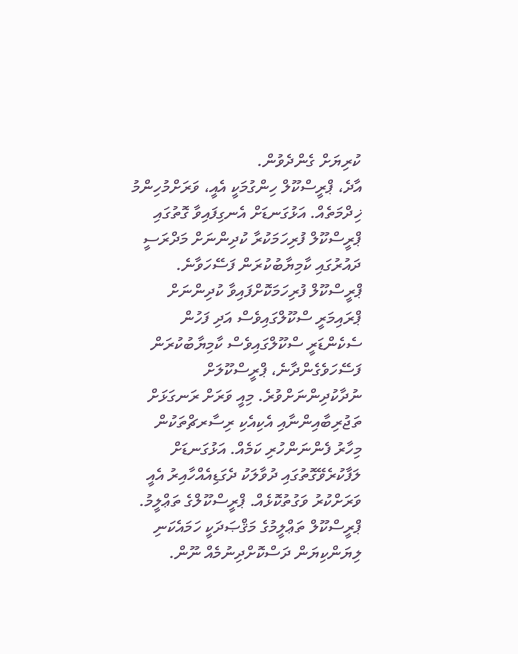ކުރިޔަށް ގެންދެވުން.
އާދެ، ޕްރީސްކޫލް ހިންގުމަކީ އެއީ، ވަރަށްމުހިންމު ޚިދްމަތެއް. އަޅުގަނޑަށް އެނގިފައިވާ ގޮތުގައި ޕްރީސްކޫލް ފުރިހަމަކުރާ ކުދިންނަށް މަދްރަސީ ދައުރުގައި ކާމިޔާބުކުރަން ފަސޭހަވާނެ. ޕްރީސްކޫލް ފުރިހަމަކޮށްފައިވާ ކުދިންނަށް ޕްރައިމަރީ ސްކޫލްގައިވެސް އަދި ފަހުން ސެކެންޑަރީ ސްކޫލްގައިވެސް ކާމިޔާބުކުރަން ފަސޭހަވެގެންދާނެ، ޕްރީސްކޫލަށް ނުދާކުދިންނަށްވުރެ. މިއީ ވަރަށް ރަނގަޅަށް ތަޖުރިބާއިންނާއި އެކިއެކި ރިސާރޗްތަކުން މިހާރު ފެންނަންހުރި ކަމެއް. އަޅުގަނޑަށް ލަފާކުރެވޭގޮތުގައި ދުވާލަކު ދެގަޑިއެއްހާއިރު އެއީ ވަރަށްކުރު ވަގުތުކޮޅެއް. ޕްރީސްކޫލްގެ ތަޢްލީމު. ޕްރީސްކޫލް ތަޢްލީމުގެ މަޤްޞަދަކީ ހަމައެކަނި ލިޔަންކިޔަން ދަސްކޮށްދިނުމެއް ނޫން.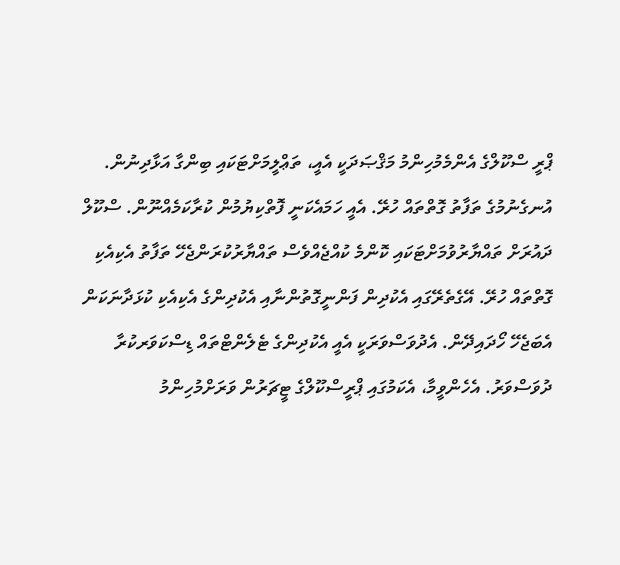ޕްރީ ސްކޫލްގެ އެންމެމުހިންމު މަޤްޞަދަކީ އެއީ، ތަޢްލީމަށްޓަކައި ބިންގާ އަޅާދިނުން. އުނގެނުމުގެ ތަފާތު ގޮތްތައް ހުރޭ. އެއީ ހަމައެކަނީ ފޮތްކިޔުމުން ކުރާކަމެއްނޫން. ސްކޫލް ދައުރަށް ތައްޔާރުވުމަށްޓަކައި ކޮންމެ ކުއްޖެއްވެސް ތައްޔާރުކުރަންޖެހޭ ތަފާތު އެކިއެކި ގޮތްތައް ހުރޭ. އޭގެތެރޭގައި އެކުދިން ފަންނީގޮތުންނާއި އެކުދިންގެ އެކިއެކި ކުޅަދާނަކަން އެބަޖެހޭ ހޯދައިދޭން. އެދުވަސްވަރަކީ އެއީ އެކުދިންގެ ޓެލެންޓްތައް ޑިސްކަވަރކުރާ ދުވަސްވަރު. އެހެންވީމާ، އެކަމުގައި ޕްރީސްކޫލްގެ ޓީޗަރުން ވަރަށްމުހިންމު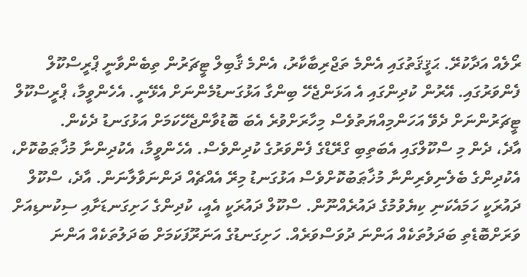ރޯލެއް އަދާކުރޭ. ޙަޤީޤަތުގައި އެންމެ ތަޖްރިބާކާރު، އެންމެ ޤާބިލް ޓީޗަރުން ތިބެންވާނީ ޕްރީސްކޫލް ފެންވަރުގައި. އޭރުން ކުދިންގައި އެ އަޅަންޖެހޭ ބިންގާ އަޅުގަނޑުމެންނަށް އެޅޭނީ. އެހެންވީމާ، ޕްރީސްކޫލް ޓީޗަރުންނަށް ދެވޭ އަހަންމިއްޔަތުވެސް މިހާރަށްވުރެ އެބަ ބޮޑުވާންޖެހޭކަމަށް އަޅުގަނޑު ދެކެން.
އާދެ، ދެން މި ސްކޫލްގައި އެބަތިބި ގްރޭޑްގެ ފެންވަރުގެ ކުދިންވެސް. އެހެންވީމާ، އެކުދިންނާ މުޚާޠަބުކޮށް، އެކުދިންގެ ބެލެނިވެރިންނާ މުޚާޠަބުކޮށްވެސް އަޅުގަނޑު މިރޭ އެއްޗެއް ދަންނަވާލާނަން. އާދެ، ސްކޫލް ދައުރަކީ ހަމައެކަނި ކިޔެވުމުގެ ދައުރެއްނޫން. ސްކޫލް ދައުރަކީ އެއީ، ކުދިންގެ ހަށިގަނޑަށާއި ސިކުނޑިއަށް ވަރަށްބޮޑެތި ބަދަލުތަކެއް އަންނަ ދުވަސްވަރެއް. ހަށިގަނޑުގެ އަނަރޫފަކަމަށް ބަދަލުތަކެއް އަންނަ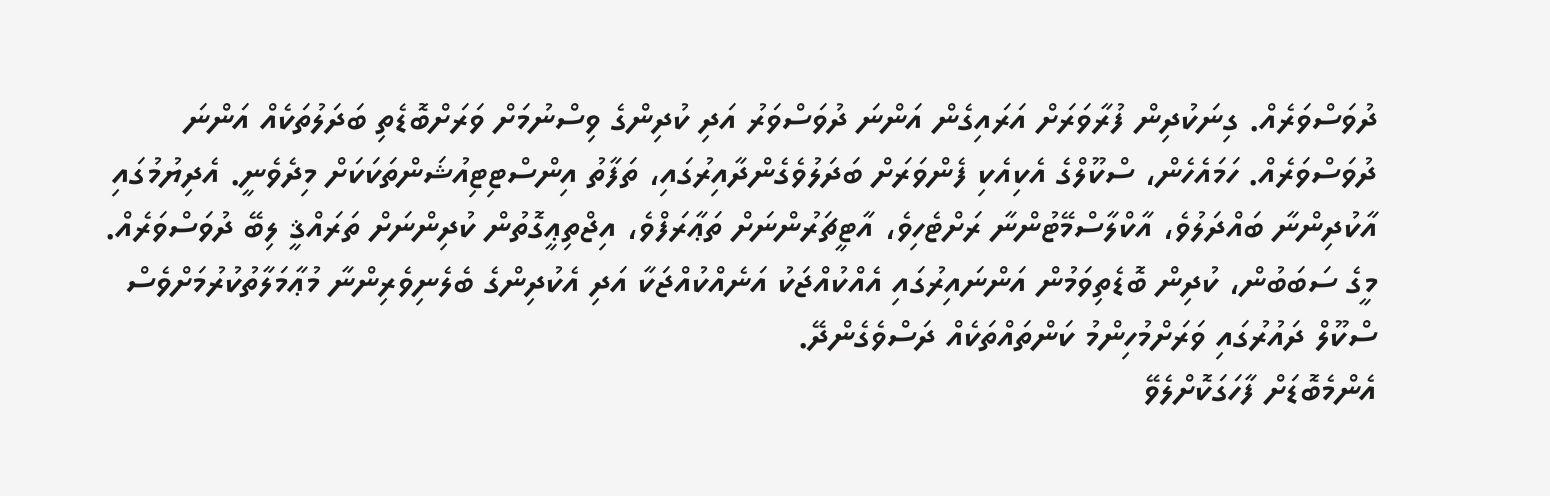ދުވަސްވަރެއް. ގިނަކުދިން ފުރާވަރަށް އަރައިގެން އަންނަ ދުވަސްވަރު އަދި ކުދިންގެ ވިސްނުމަށް ވަރަށްބޮޑެތި ބަދަލުތަކެއް އަންނަ ދުވަސްވަރެއް. ހަމައެހެން، ސްކޫލްގެ އެކިއެކި ފެންވަރަށް ބަދަލުވެގެންދާއިރުގައި، ތަފާތު އިންސްޓިޓިއުޝަންތަކަކަށް މިދެވެނީ. އެދިޔުމުގައި އާކުދިންނާ ބައްދަލުވެ، އާކްލާސްމޭޓުންނާ ރަށްޓެހިވެ، އާޓީޗަރުންނަށް ތަޢާރަފްވެ، އިޖްތިޢީގޮތުން ކުދިންނަށް ތަރައްޤީ ލިބޭ ދުވަސްވަރެއް. މީގެ ސަބަބުން، ކުދިން ބޮޑެތިވަމުން އަންނައިރުގައި އެއްކުއްޖަކު އަނެއްކުއްޖަކާ އަދި އެކުދިންގެ ބެލެނިވެރިންނާ މުޢާމަލާތުކުރުމަށްވެސް ސްކޫލް ދައުރުގައި ވަރަށްމުހިންމު ކަންތައްތަކެއް ދަސްވެގެންދޭ.
އެންމެބޮޑަށް ފާހަގަކޮށްލެވޭ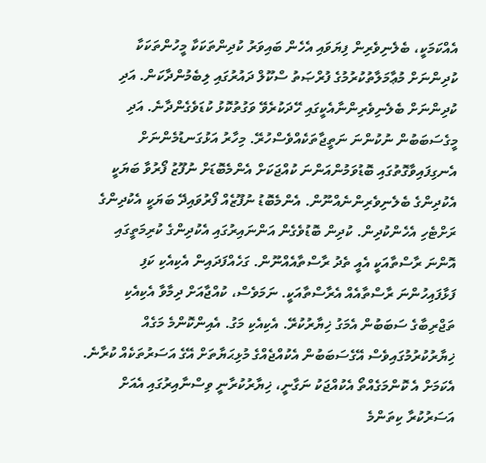އެއްކަމަކީ، ބެލެނިވެރިން ފިޔަވައި އެހެން ބައިވަރު ކުދިންތަކަކާ މީހުންތަކަކާ ކުދިންނަށް މުޢާމަލާތުކުރުމުގެ ފުރްޞަތު ސްކޫލް ދައުރުގައި ލިބެމުންދާކަން. އަދި ކުދިންނަށް ބެލެނިވެރިންނާއެކީގައި ހޭދަކުރެވޭ ވަގުތުކޮޅު ކުޑަވެގެންދާނެ. އަދި މީގެސަބަބުން ނުކުންނަ ނަތީޖާތަކެއްވެސްހުރޭ. މިހާރު އަޅުގަނޑުމެންނަށް އެނގިފައިވާގޮތުގައި ބޮޑުވަމުންއަންނަ ކުއްޖަކަށް އެންމެބޮޑަށް ނުފޫޒު ފޯރުވާ ބަޔަކީ އެކުދިންގެ ބެލެނިވެރިންނެއްނޫން. އެންމެބޮޑު ނުފޫޒެއް ފޯރުވައިދޭ ބަޔަކީ އެކުދިންގެ ރަށްޓެހި އެހެންކުދިން. ކުދިން ބޮޑުވެގެން އަންނައިރުގައި އެކުދިންގެ ކުރިމަތީގައި އޮންނަ ރާސްތާއަކީ އެއީ ތެދު ރާސްތާއެއްނޫން. ގަހެއްފަދައިން އެކިއެކި ކަފި ފަޅާފައިހުންނަ ރާސްތާއެއް އެރާސްތާއަކީ. ނަމަވެސް، ކުއްޖާއަށް ދިމާވާ އެކިއެކި ތަޖްރިބާގެ ސަބަބުން އެމަގު ޚިޔާރުކުރޭ. އެކިއެކި މަގު. އެއިންކޮންމެ މަގެއް ޚިޔާރުކުރުމުގައިވެސް އޭގެސަބަބުން އެކުއްޖެއްގެ މުޅިޙަޔާތަށް އޭގެ އަސަރުތަކެއް ކުރާނެ. އެކަމަށް އެ ކޮންމަގެއްތޯ އެކުއްޖަކު ނަގާނީ، ޚިޔާރުކުރާނީ ވިސްނާއިރުގައި އެއަށް އަސަރުކުރާ ކިތަންމެ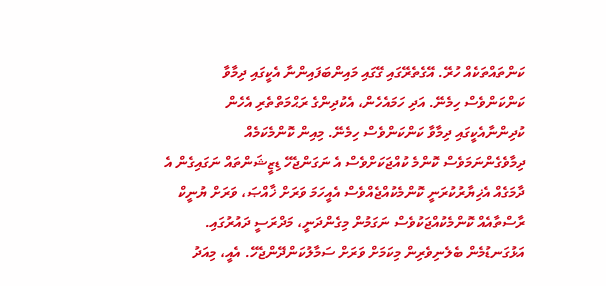ކަންތައްތަކެއް ހުރޭ. އޭގެތެރޭގައި ގޭގައި މައިންބަފައިންނާ އެކީގައި ދިމާވާ ކަންކަންވެސް ހިމެނޭ. އަދި ހަމައެހެން، އެކުދިންގެ ރަޙްމަތްތެރި އެހެން ކުދިންނާއެކީގައި ދިމާވާ ކަންކަންވެސް ހިމެނޭ. މިއިން ކޮންމެކަމެއް ދިމާވެގެންނަމަވެސް ކޮންމެ ކުއްޖަކަށްވެސް އެ ނަގަންޖެހޭ ޑިޒީޝަންތައް ނަގައިގެން އެ ދާމަގެއް އެޚިޔާރުކުރަނީ ކޮންމެކުއްޖެއްވެސް އެއީހަމަ ވަރަށް ޚާއްޞަ، ވަރަށް ޔުނީކް ރާސްތާއެއް ކޮންމެކުއްޖަކުވެސް ނަގަމުން މިގެންދަނީ، މަދްރަސީ ދައުރުގައި. އަޅުގަނޑުމެން ބެލެނިވެރިން މިކަމަށް ވަރަށް ސަމާލުކަންދޭންޖެހޭ. އެއީ، މިއަދު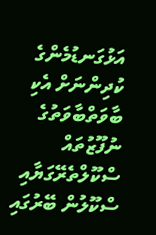އަޅުގަނޑުމެންގެ ކުދިންނަށް އެކި ބާވަތްބާވަތުގެ ނުފޫޒުތައް ސްކޫލްތެރޭގަޔާއި ސްކޫލުން ބޭރުގައި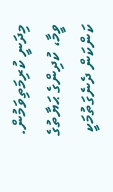މިދަނީ ކުރިމަތިވަމުން.
ވީމާ، ކުދިންގެ ޙަޔާތުގެ ކަންކަން ދެނެގަތުމަކީ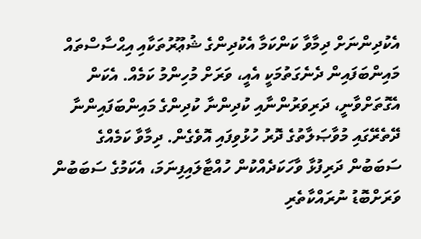އެކުދިންނަށް ދިމާވާ ކަންކަމާ އެކުދިންގެ ޝުޢޫރުތަކާއި އިޙްސާސްތައް މައިންބަފައިން ދެނެގަތުމަކީ އެއީ، ވަރަށް މުހިންމު ކަމެއް. އެކަން އެގޮތަށްވާނީ، ދަރިވަރުންނާއި ކުދިންނާ ކުދިންގެ މައިންބަފައިންނާ ދޭތެރޭގައި މުވާޞަލާތުގެ ދޮރު ހުޅުވިފައި އޮވެގެން. ދިމާވާ ކަމެއްގެ ސަބަބުން ދަރިފުޅާ ވާހަކަދެއްކުން ހުއްޓާލައިފިނަމަ، އެކަމުގެ ސަބަބުން ވަރަށްބޮޑު ނުރައްކާތެރި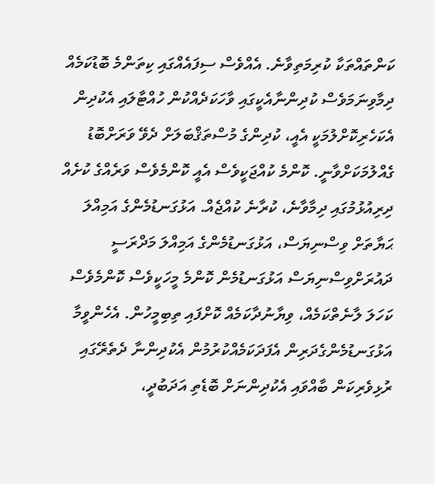ކަންތައްތަކާ ކުރިމަތިވާނެ. އެއްވެސް ސިފައެއްގައި ކިތަންމެ ބޮޑުކަމެއް ދިމާވިނަމަވެސް ކުދިންނާއެކީގައި ވާހަކަދެއްކުން ހުއްޓާލައި އެކުދިން އެކަހެރިކޮށްލުމަކީ އެއީ، ކުދިންގެ މުސްތަޤްބަލަށް ދެވޭ ވަރަށްބޮޑު ގެއްލުމަކަށްވާނީ. ކޮންމެ ކުއްޖަކީވެސް އެއީ ކޮންމެވެސް ވަރެއްގެ ކުށެއް ދިރިއުޅުމުގައި ދިމާވާނެ، ކުރާނެ ކުއްޖެއް. އަޅުގަނޑުމެންގެ އަމިއްލަ ޙަޔާތަށް ވިސްނިޔަސް، އަޅުގަނޑުމެންގެ އަމިއްލަ މަދްރަސީ ދައުރަށްވިސްނިޔަސް އަޅުގަނޑުމެން ކޮންމެ މީހަކީވެސް ކޮންމެވެސް ކަހަލަ ލާނެތްކަމެއް، ވިޔާނުދާކަމެއް ކޮށްފައި ތިބިމީހުން. އެހެންވީމާ އަޅުގަނޑުމެންގެދަރިން އެފަދަކަމެއްކުރުމުން އެކުދިންނާ ދެތެރޭގައި ރުޅިވެރިކަން ބާއްވައި އެކުދިންނަށް ބޮޑެތި އަދަބުދީ،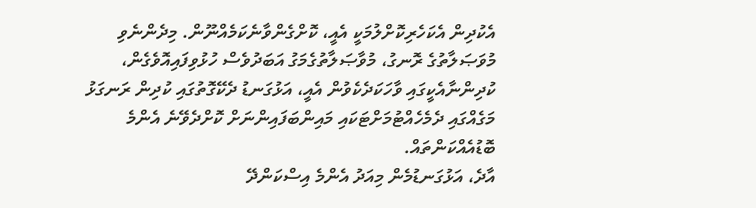އެކުދިން އެކަހެރިކޮށްލުމަކީ އެއީ، ކޮށްގެންވާނެކަމެއްނޫން. މިދެންނެވި މުވަޞަލާތުގެ ރޮނގު، މުވާޞަލާތުގެމަގު އަބަދުވެސް ހުޅުވިފައިއޮވެގެން، ކުދިންނާއެކީގައި ވާހަކަދެކެވުން އެއީ، އަޅުގަނޑު ދެކޭގޮތުގައި ކުދިން ރަނގަޅު މަގެއްގައި ދެމެހެއްޓުމަށްޓަކައި މައިންބަފައިންނަށް ކޮށްދެވޭނެ އެންމެ ބޮޑުއެއްކަންތައް.
އާދެ، އަޅުގަނޑުމެން މިއަދު އެންމެ އިސްކަންދޭ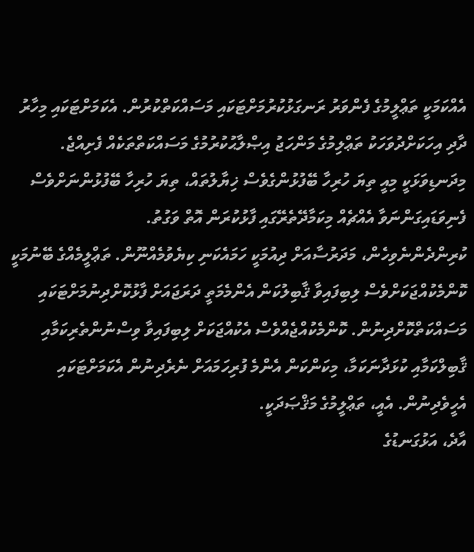އެއްކަމަކީ ތަޢްލީމުގެ ފެންވަރު ރަނގަޅުކުރުމަށްޓަކައި މަސައްކަތްކުރުން. އެކަމަށްޓަކައި މިހާރު ދާދި އިހަކަށްދުވަހަކު ތަޢްލިމުގެ މަންހަޖު އިޞްލާޙުކުރުމުގެ މަސައްކަތްތަކެއް ފެށިއްޖެ. މިދަނޑިވަޅަކީ މިއީ ތިޔަ ހުރިހާ ބޭފުޅުންގެވެސް ޚިޔާލުތައް، ތިޔަ ހުރިހާ ބޭފުޅުންނަށްވެސް ފެނިވަޑައިގަންނަވާ އެއްޗެއް މިކަމާދޭތެރޭގައި ފާޅުކުރަން އޮތް ވަގުތު.
ކުރިންދެންނެވިހެން، މަދަރުސާއަށް ދިއުމަކީ ހަމައެކަނި ކިޔެވުމެއްނޫން. ތަޢްލީމެއްގެ ބޭނުމަކީ ކޮންމެކުއްޖަކަށްވެސް ލިބިފައިވާ ޤާބިލުކަން އެންމެމަތީ ދަރަޖައަށް ފާޅުކޮށްދިނުމަށްޓަކައި މަސައްކަތްކޮށްދިނުން. ކޮންމެކުއްޖެއްވެސް އެކުއްޖަކަށް ލިބިފައިވާ ވިސްނުންތެރިކަމާއި ޤާބިލްކަމާއި ކުޅަދާނަކަމާ، މިކަންކަން އެންމެ ފުރިހަމައަށް ނެރެދިނުން އެކަމަށްޓަކައި އެހީވެދިނުން. އެއީ، ތަޢްލީމުގެ މަޤްޞަދަކީ.
އާދެ، އަޅުގަނޑުގެ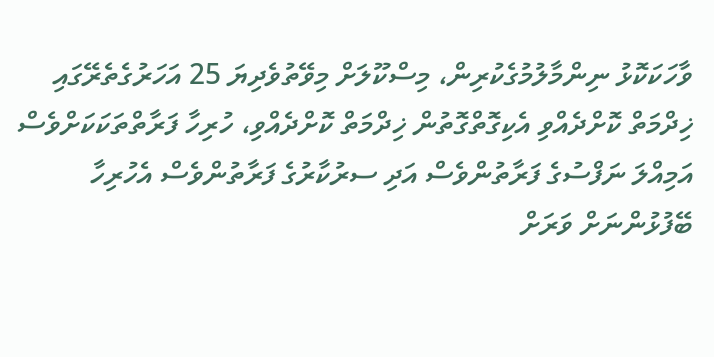ވާހަކަކޮޅު ނިންމާލުމުގެކުރިން، މިސްކޫލަށް މިވޭތުވެދިޔަ 25 އަހަރުގެތެރޭގައި ޚިދްމަތް ކޮށްދެއްވި އެކިގޮތްގޮތުން ޚިދްމަތް ކޮށްދެއްވި، ހުރިހާ ފަރާތްތަކަކަށްވެސް އަމިއްލަ ނަފްސުގެ ފަރާތުންވެސް އަދި ސރުކާރުގެ ފަރާތުންވެސް އެހުރިހާ ބޭފުޅުންނަށް ވަރަށް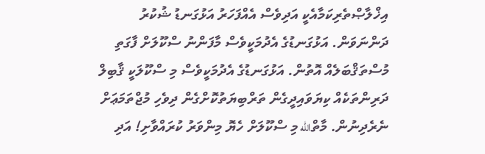އިޚްލާޞްތެރިކަމާއެކީ އަދިވެސް އެއްފަހަރު އަޅުގަނޑު ޝުކުރު ދަންނަވަން. އަޅުގަނޑުގެ އެދުމަކީވެސް މާފަންނު ސްކޫލަށް ފާގަތި މުސްތަޤްބަލެއް އޮތުން. އަޅުގަނޑުގެ އެދުމަކީވެސް މި ސްކޫލަކީ ޤާބިލް ދަރިންތަކެއް ކިޔަވައިދީގެން ތަރްބިޔަތުކޮށްގެން ދިވެހި މުޖްތަމަޢަށް ނެރެދިނުން. މާތްالله މި ސްކޫލަށް ހެޔޮ މިންވަރު ކުރައްވާށި! އަދި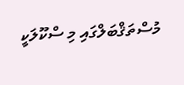މުސްތަޤްބަލްގައި މި ސްކޫލަކީ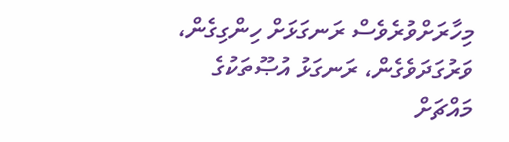މިހާރަށްވުރެވެސް ރަނގަޅަށް ހިންގިގެން، ވަރުގަދަވެގެން، ރަނގަޅު އުޞޫތަކުގެ މައްޗަށް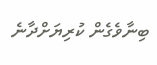ބިނާވެގެން ކުރިޔަށްދާނެ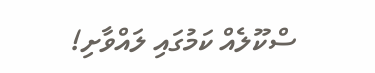ސްކޫލެއް ކަމުގައި ލައްވާށި!